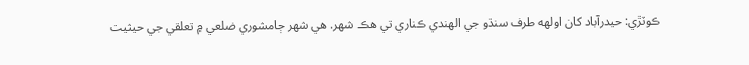ڪوٽڙي: حيدرآباد کان اولھه طرف سنڌو جي الھندي ڪناري تي هڪ شھر. هي شھر ڄامشوري ضلعي ۾ تعلقي جي حيثيت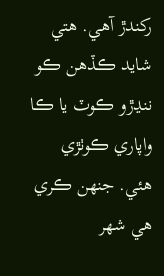رکندڙ آهي. هتي شايد ڪڏهن ڪو ننڍڙو ڪوٽ يا ڪا واپاري ڪوٺڙي هئي. جنھن ڪري هي شھر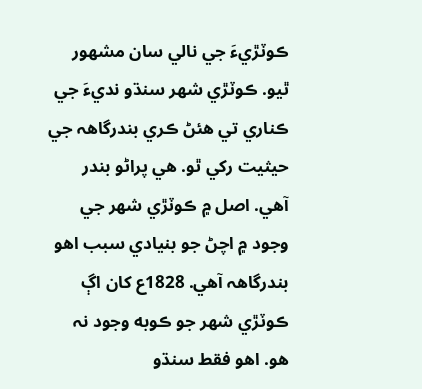ڪوٽڙيءَ جي نالي سان مشھور ٿيو. ڪوٽڙي شھر سنڌو نديءَ جي ڪناري تي هئڻ ڪري بندرگاھہ جي حيثيت رکي ٿو. هي پراڻو بندر آهي. اصل ۾ ڪوٽڙي شھر جي وجود ۾ اچڻ جو بنيادي سبب اهو بندرگاھہ آهي. 1828ع کان اڳ ڪوٽڙي شھر جو ڪوبه وجود نہ هو. اهو فقط سنڌو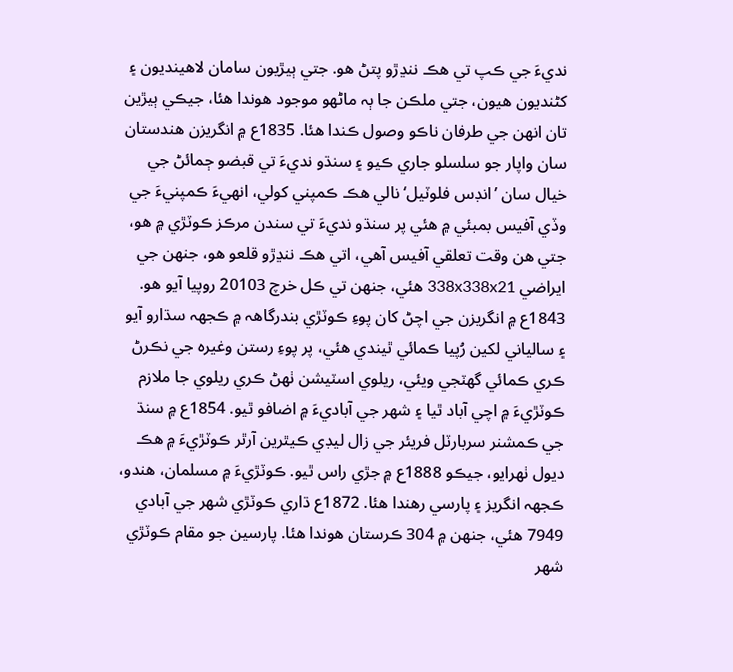نديءَ جي ڪپ تي هڪ ننڍڙو پتڻ هو. جتي ٻيڙيون سامان لاهينديون ۽ کڻنديون هيون، جتي ملڪن جا ٻہ ماڻهو موجود هوندا هئا، جيڪي ٻيڙين تان انھن جي طرفان ناڪو وصول ڪندا هئا. 1835ع ۾ انگريزن هندستان سان واپار جو سلسلو جاري ڪيو ۽ سنڌو نديءَ تي قبضو ڄمائڻ جي خيال سان ’انڊس فلوٽيل‘ نالي هڪ ڪمپني کولي، انهيءَ ڪمپنيءَ جي وڏي آفيس بمبئي ۾ هئي پر سنڌو نديءَ تي سندن مرڪز ڪوٽڙي ۾ هو، جتي هن وقت تعلقي آفيس آهي، اتي هڪ ننڍڙو قلعو هو، جنھن جي ايراضي 338x338x21 هئي، جنھن تي ڪل خرچ 20103 روپيا آيو هو. 1843ع ۾ انگريزن جي اچڻ کان پوءِ ڪوٽڙي بندرگاھہ ۾ ڪجهہ سڌارو آيو ۽ سالياني لکين رُپيا ڪمائي ٿيندي هئي، پر پوءِ رستن وغيرہ جي نڪرڻ ڪري ڪمائي گهٽجي ويئي، ريلوي اسٽيشن ٺھڻ ڪري ريلوي جا ملازم ڪوٽڙيءَ ۾ اچي آباد ٿيا ۽ شھر جي آباديءَ ۾ اضافو ٿيو. 1854ع ۾ سنڌ جي ڪمشنر سربارٽل فريئر جي زال ليڊي ڪيٿرين آرٿر ڪوٽڙيءَ ۾ هڪ ديول ٺھرايو، جيڪو 1888ع ۾ جڙي راس ٿيو. ڪوٽڙيءَ ۾ مسلمان، هندو، ڪجهہ انگريز ۽ پارسي رهندا هئا. 1872ع ڌاري ڪوٽڙي شھر جي آبادي 7949 هئي، جنھن ۾ 304 ڪرستان هوندا هئا. پارسين جو مقام ڪوٽڙي شھر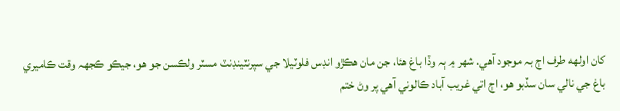کان اولھه طرف اڄ بہ موجود آهي. شھر ۾ ٻہ وڏا باغ هئا، جن مان هڪڙو انڊس فلوٽيلا جي سپرنٽينڊنٽ مسٽر ولڪسن جو هو، جيڪو ڪجهہ وقت ڪاميري باغ جي نالي سان سڏبو هو، اڄ اتي غريب آباد ڪالوني آهي پر وڻ ختم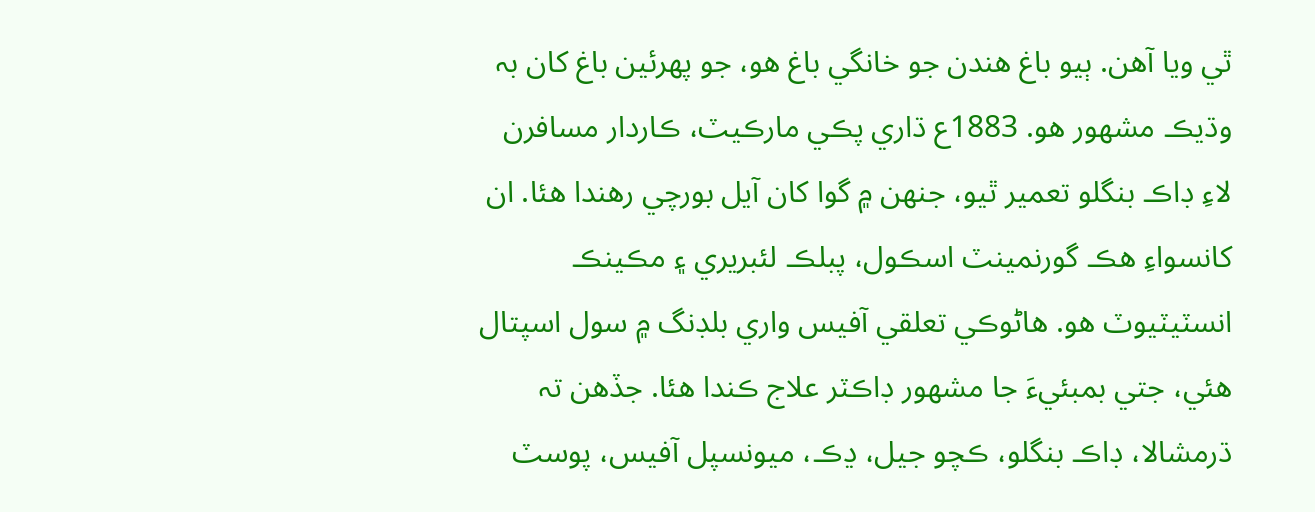ٿي ويا آهن. ٻيو باغ هندن جو خانگي باغ هو، جو پھرئين باغ کان بہ وڌيڪ مشھور هو. 1883ع ڌاري پڪي مارڪيٽ، ڪاردار مسافرن لاءِ ڊاڪ بنگلو تعمير ٿيو، جنھن ۾ گوا کان آيل بورچي رهندا هئا. ان کانسواءِ هڪ گورنمينٽ اسڪول، پبلڪ لئبريري ۽ مڪينڪ انسٽيٽيوٽ هو. هاڻوڪي تعلقي آفيس واري بلڊنگ ۾ سول اسپتال هئي، جتي بمبئيءَ جا مشھور ڊاڪٽر علاج ڪندا هئا. جڏهن تہ ڌرمشالا، ڊاڪ بنگلو، ڪچو جيل، ڍڪ، ميونسپل آفيس، پوسٽ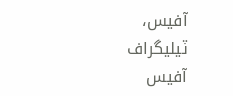آفيس، ٽيليگراف آفيس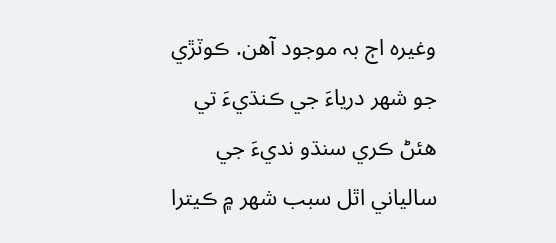وغيرہ اڄ بہ موجود آهن. ڪوٽڙي جو شھر درياءَ جي ڪنڌيءَ تي هئڻ ڪري سنڌو نديءَ جي سالياني اٿل سبب شھر ۾ ڪيترا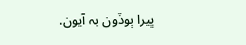ڀيرا ٻوڏون بہ آيون.